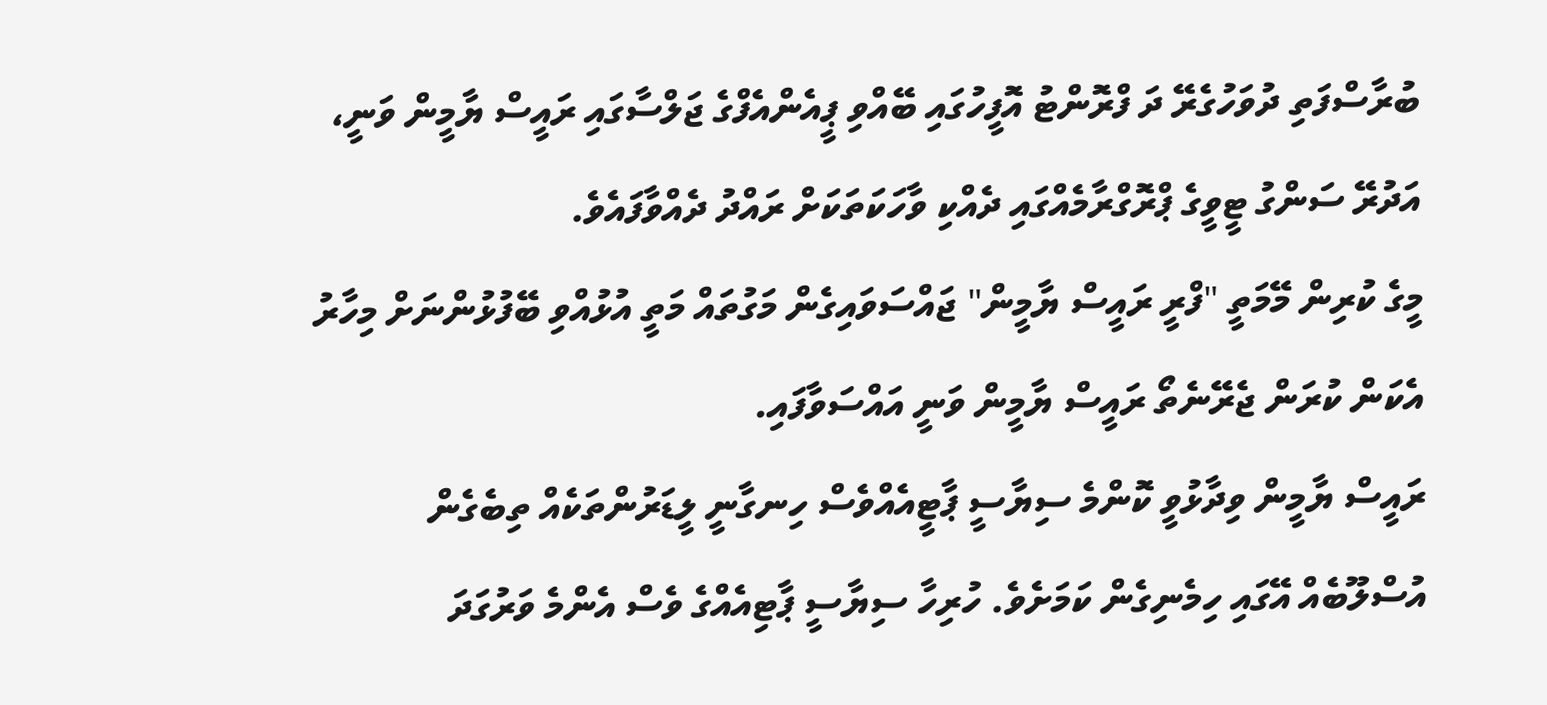ބުރާސްފަތި ދުވަހުގެރޭ ދަ ފްރޮންޓު އޮފީހުގައި ބޭއްވި ޕީއެންއެފްގެ ޖަލްސާގައި ރައީސް ޔާމީން ވަނީ، އަދުރޭ ސަންގު ޓީވީގެ ޕްރޮގްރާމެއްގައި ދެއްކި ވާހަކަތަކަށް ރައްދު ދެއްވާފައެވެ.
މީގެ ކުރިން މޭމަތީ "ފްރީ ރައީސް ޔާމީން" ޖައްސަވައިގެން މަގުތައް މަތީ އުޅުއްވި ބޭފުޅުންނަށް މިހާރު އެކަން ކުރަން ޖެރޭނެތޯ ރައީސް ޔާމީން ވަނީ އައްސަވާފައި.
ރައީސް ޔާމީން ވިދާޅުވީ ކޮންމެ ސިޔާސީ ޕާޓީއެއްވެސް ހިނގާނީ ލީޑަރުންތަކެއް ތިބެގެން އުސްލޫބެއް އޭގައި ހިމެނިގެން ކަމަށެވެ. ހުރިހާ ސިޔާސީ ޕާޓިއެއްގެ ވެސް އެންމެ ވަރުގަދަ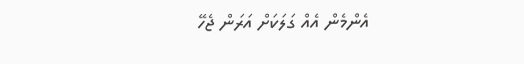އެންމެން އެއް ގަލަކަށް އަރަން ޖެހޭ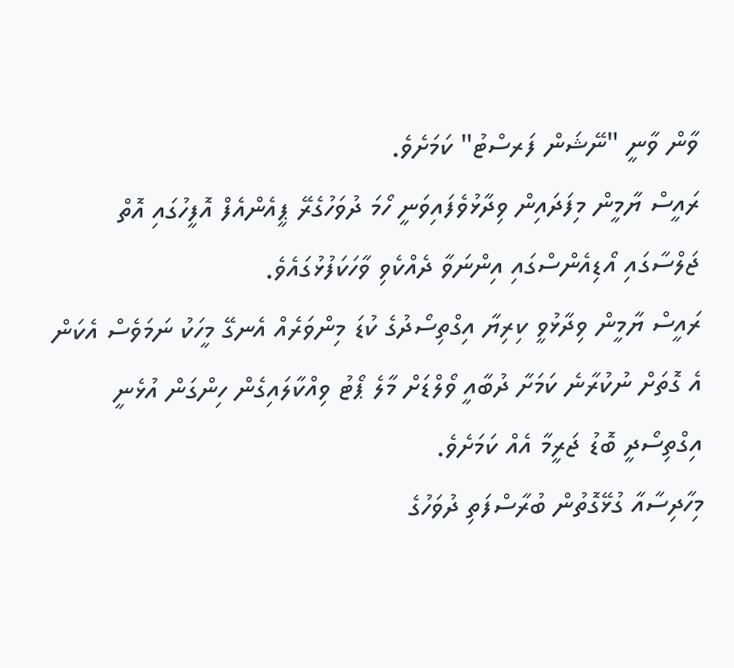ވާން ވާނީ "ނޭޝަން ފަރސްޓު" ކަމަށެވެ.
ރައީސް ޔާމީން މިފަދައިން ވިދާޅުވެފައިވަނީ ހޯމަ ދުވަހުގެރޭ ޕީއެންއެފް އޮފީހުގައި އޮތް ޖަލްސާގައި އޯޑިއެންސްގައި އިންނަވާ ދެއްކެވި ވާހަކަފުޅުގައެވެ.
ރައީސް ޔާމީން ވިދާޅުވީ ކިރިޔާ އިގްތިސޯދުގެ ކުޑަ މިންވަރެއް އެނގޭ މީހަކު ނަމަވެސް އެކަން އެ ގޮތަށް ނުކުރާނެ ކަމަށާ ދުބާއީ ވޯލްޑަށް މާލެ ޕޯޓު ވިއްކާލައިގެން ހިންގަން އުޅެނީ އިގްތިސޯދީ ބޮޑު ޖަރީމާ އެއް ކަމަށެވެ.
މިހާދިސާއާ ގުޅޭގޮތުން ބުރާސްފަތި ދުވަހުގެ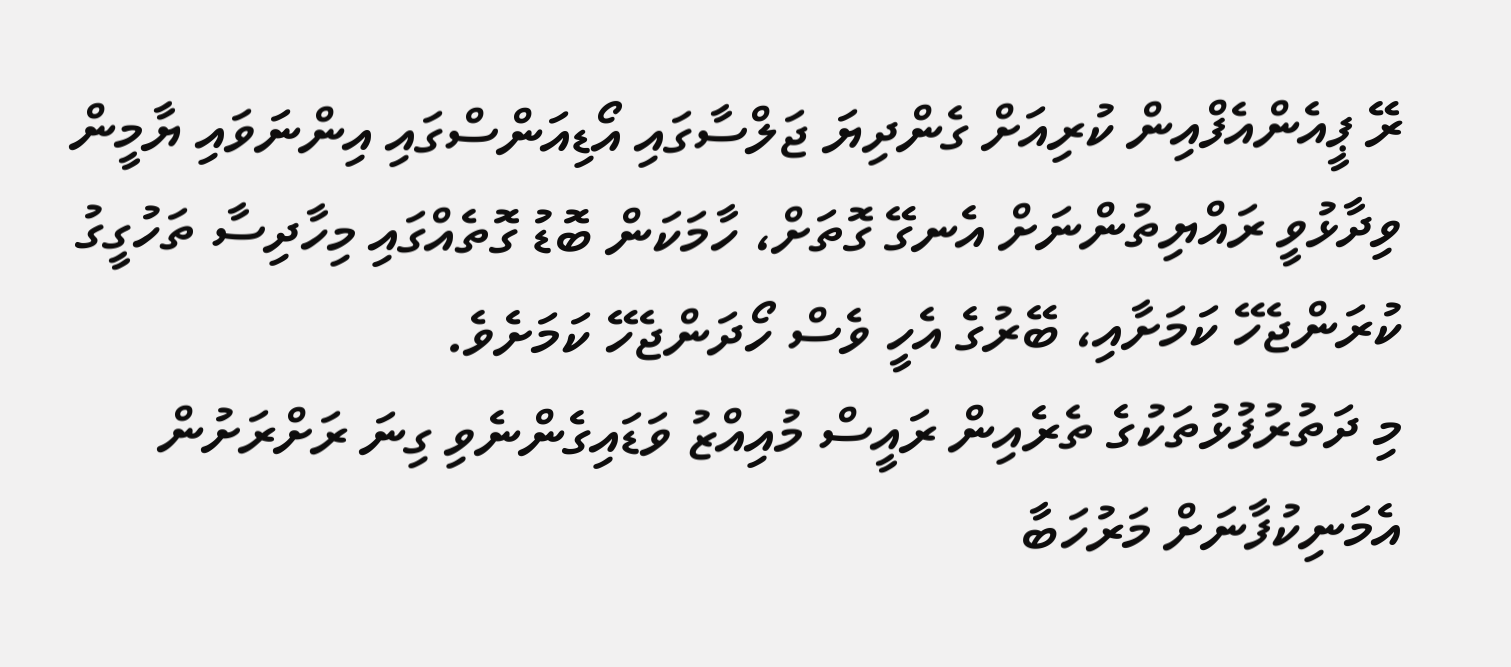ރޭ ޕީއެންއެފްއިން ކުރިއަށް ގެންދިޔަ ޖަލްސާގައި އޯޑިއަންސްގައި އިންނަވައި ޔާމީން ވިދާޅުވީ ރައްޔިތުންނަށް އެނގޭ ގޮތަށް، ހާމަކަން ބޮޑު ގޮތެއްގައި މިހާދިސާ ތަހުގީގު ކުރަންޖެހޭ ކަމަށާއި، ބޭރުގެ އެހީ ވެސް ހޯދަންޖެހޭ ކަމަށެވެ.
މި ދަތުރުފުޅުތަކުގެ ތެރެއިން ރައީސް މުއިއްޒު ވަޑައިގެންނެވި ގިނަ ރަށްރަށުން އެމަނިކުފާނަށް މަރުހަބާ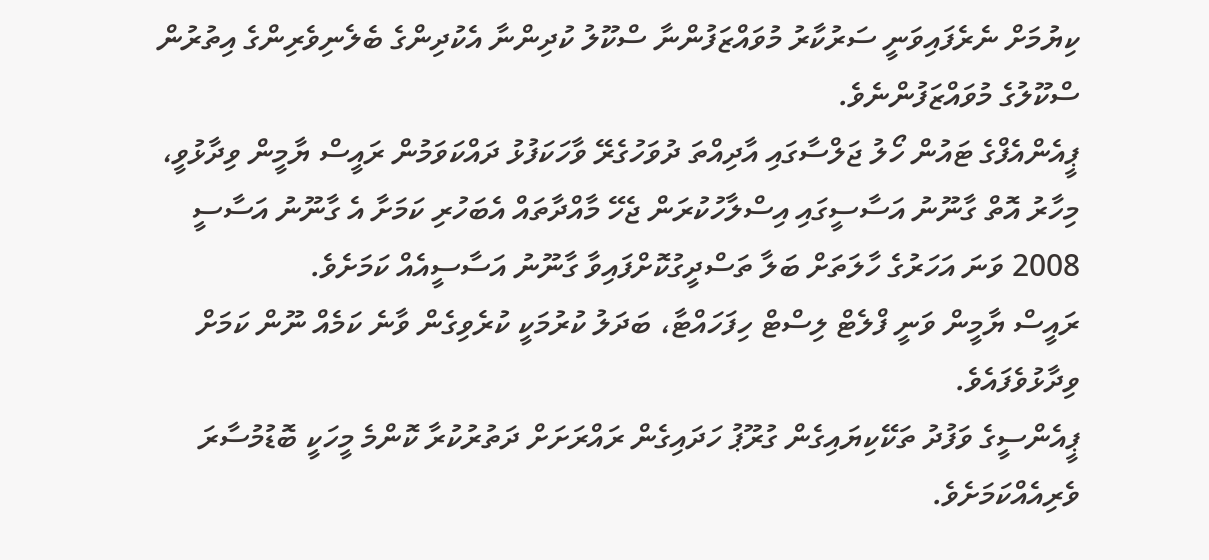ކިޔުމަށް ނެރެފައިވަނީ ސަރުކާރު މުވައްޒަފުންނާ ސްކޫލު ކުދިންނާ އެކުދިންގެ ބެލެނިވެރިންގެ އިތުރުން ސްކޫލުގެ މުވައްޒަފުންނެވެ.
ޕީއެންއެފްގެ ޓައުން ހޯލު ޖަލްސާގައި އާދިއްތަ ދުވަހުގެރޭ ވާހަކަފުޅު ދައްކަވަމުން ރައީސް ޔާމީން ވިދާޅުވީ، މިހާރު އޮތް ގާނޫނު އަސާސީގައި އިސްލާހުކުރަން ޖެހޭ މާއްދާތައް އެބަހުރި ކަމަށާ އެ ގާނޫނު އަސާސީ 2008 ވަނަ އަހަރުގެ ހާލަތަށް ބަލާ ތަސްދީގުކޮށްފައިވާ ގާނޫނު އަސާސީއެއް ކަމަށެވެ.
ރައީސް ޔާމީން ވަނީ ފްލެޓް ލިސްޓް ހިފަހައްޓާ، ބަދަލު ކުރުމަކީ ކުރެވިގެން ވާނެ ކަމެއް ނޫން ކަމަށް ވިދާޅުވެފައެވެ.
ޕީއެންސީގެ ވަފުދު ތަކޭކިޔައިގެން ގުރޫޕު ހަދައިގެން ރައްރަށަށް ދަތުރުކުރާ ކޮންމެ މީހަކީ ބޮޑުމުސާރަ ވެރިއެއްކަމަށެވެ.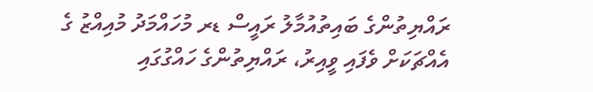ރައްޔިތުންގެ ބައިތުއުމާލު ރައީސް ޑރ މުހައްމަދު މުއިއްޒު ގެ އެއްޗަކަށް ވެފައި ވީއިރު، ރައްޔިތުންގެ ހައްގުގައި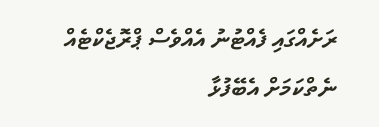ރަށެއްގައި ފެއްޓުނު އެއްވެސް ޕްރޮޖެކްޓެއް ނެތްކަމަށް އެބޭފުޅާ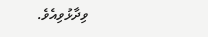ވިދާޅުވިއެވެ.